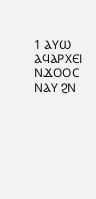1 ⲀⲨⲰ ⲀϤⲀⲢⲬⲈⲒ ⲚϪⲞⲞⲤ ⲚⲀⲨ ϨⲚ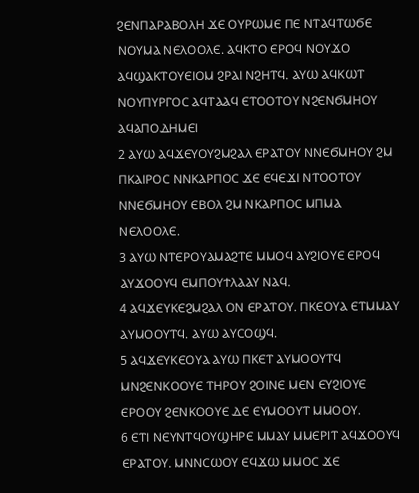ϨⲈⲚⲠⲀⲢⲀⲂⲞⲖⲎ ϪⲈ ⲞⲨⲢⲰⲘⲈ ⲠⲈ ⲚⲦⲀϤⲦⲰϬⲈ ⲚⲞⲨⲘⲀ ⲚⲈⲖⲞⲞⲖⲈ. ⲀϤⲔⲦⲞ ⲈⲢⲞϤ ⲚⲞⲨϪⲞ ⲀϤϢⲀⲔⲦⲞⲨⲈⲒⲞⲘ ϨⲢⲀⲒ ⲚϨⲎⲦϤ. ⲀⲨⲰ ⲀϤⲔⲰⲦ ⲚⲞⲨⲠⲨⲢⲄⲞⲤ ⲀϤⲦⲀⲀϤ ⲈⲦⲞⲞⲦⲞⲨ ⲚϨⲈⲚϬⲘⲎⲞⲨ ⲀϤⲀⲠⲞⲆⲎⲘⲈⲒ
2 ⲀⲨⲰ ⲀϤϪⲈⲨⲞⲨϨⲘϨⲀⲖ ⲈⲢⲀⲦⲞⲨ ⲚⲚⲈϬⲘⲎⲞⲨ ϨⲘ ⲠⲔⲀⲒⲢⲞⲤ ⲚⲚⲔⲀⲢⲠⲞⲤ ϪⲈ ⲈϤⲈϪⲒ ⲚⲦⲞⲞⲦⲞⲨ ⲚⲚⲈϬⲘⲎⲞⲨ ⲈⲂⲞⲖ ϨⲘ ⲚⲔⲀⲢⲠⲞⲤ ⲘⲠⲘⲀ ⲚⲈⲖⲞⲞⲖⲈ.
3 ⲀⲨⲰ ⲚⲦⲈⲢⲞⲨⲀⲘⲀϨⲦⲈ ⲘⲘⲞϤ ⲀⲨϨⲒⲞⲨⲈ ⲈⲢⲞϤ ⲀⲨϪⲞⲞⲨϤ ⲈⲘⲠⲞⲨϮⲖⲀⲀⲨ ⲚⲀϤ.
4 ⲀϤϪⲈⲨⲔⲈϨⲘϨⲀⲖ ⲞⲚ ⲈⲢⲀⲦⲞⲨ. ⲠⲔⲈⲞⲨⲀ ⲈⲦⲘⲘⲀⲨ ⲀⲨⲘⲞⲞⲨⲦϤ. ⲀⲨⲰ ⲀⲨⲤⲞϢϤ.
5 ⲀϤϪⲈⲨⲔⲈⲞⲨⲀ ⲀⲨⲰ ⲠⲔⲈⲦ ⲀⲨⲘⲞⲞⲨⲦϤ ⲘⲚϨⲈⲚⲔⲞⲞⲨⲈ ⲦⲎⲢⲞⲨ ϨⲞⲒⲚⲈ ⲘⲈⲚ ⲈⲨϨⲒⲞⲨⲈ ⲈⲢⲞⲞⲨ ϨⲈⲚⲔⲞⲞⲨⲈ ⲆⲈ ⲈⲨⲘⲞⲞⲨⲦ ⲘⲘⲞⲞⲨ.
6 ⲈⲦⲒ ⲚⲈⲨⲚⲦϤⲞⲨϢⲎⲢⲈ ⲘⲘⲀⲨ ⲘⲘⲈⲢⲒⲦ ⲀϤϪⲞⲞⲨϤ ⲈⲢⲀⲦⲞⲨ. ⲘⲚⲚⲤⲰⲞⲨ ⲈϤϪⲰ ⲘⲘⲞⲤ ϪⲈ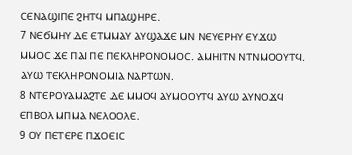ⲤⲈⲚⲀϢⲒⲠⲈ ϨⲎⲦϤ ⲘⲠⲀϢⲎⲢⲈ.
7 ⲚⲈϬⲘⲎⲨ ⲆⲈ ⲈⲦⲘⲘⲀⲨ ⲀⲨϢⲀϪⲈ ⲘⲚ ⲚⲈⲨⲈⲢⲎⲨ ⲈⲨϪⲰ ⲘⲘⲞⲤ ϪⲈ ⲠⲀⲒ ⲠⲈ ⲠⲈⲔⲖⲎⲢⲞⲚⲞⲘⲞⲤ. ⲀⲘⲎⲒⲦⲚ ⲚⲦⲚⲘⲞⲞⲨⲦϤ. ⲀⲨⲰ ⲦⲈⲔⲖⲎⲢⲞⲚⲞⲘⲒⲀ ⲚⲀⲢⲦⲰⲚ.
8 ⲚⲦⲈⲢⲞⲨⲀⲘⲀϨⲦⲈ ⲆⲈ ⲘⲘⲞϤ ⲀⲨⲘⲞⲞⲨⲦϤ ⲀⲨⲰ ⲀⲨⲚⲞϪϤ ⲈⲠⲂⲞⲖ ⲘⲠⲘⲀ ⲚⲈⲖⲞⲞⲖⲈ.
9 ⲞⲨ ⲠⲈⲦⲈⲢⲈ ⲠϪⲞⲈⲒⲤ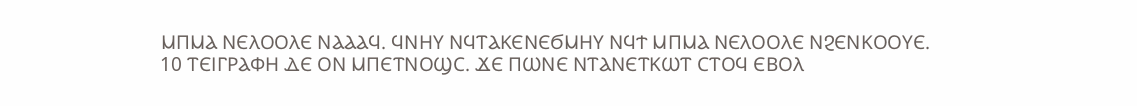ⲘⲠⲘⲀ ⲚⲈⲖⲞⲞⲖⲈ ⲚⲀⲀⲀϤ. ϤⲚⲎⲨ ⲚϤⲦⲀⲔⲈⲚⲈϬⲘⲎⲨ ⲚϤϮ ⲘⲠⲘⲀ ⲚⲈⲖⲞⲞⲖⲈ ⲚϨⲈⲚⲔⲞⲞⲨⲈ.
10 ⲦⲈⲒⲄⲢⲀⲪⲎ ⲆⲈ ⲞⲚ ⲘⲠⲈⲦⲚⲞϢⲤ. ϪⲈ ⲠⲰⲚⲈ ⲚⲦⲀⲚⲈⲦⲔⲰⲦ ⲤⲦⲞϤ ⲈⲂⲞⲖ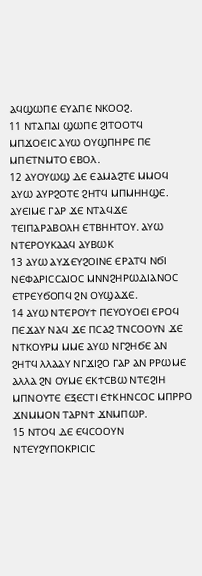ⲀϤϢⲰⲠⲈ ⲈⲨⲀⲠⲈ ⲚⲔⲞⲞϨ.
11 ⲚⲦⲀⲠⲀⲒ ϢⲰⲠⲈ ϨⲒⲦⲞⲞⲦϤ ⲘⲠϪⲞⲈⲒⲤ ⲀⲨⲰ ⲞⲨϢⲠⲎⲢⲈ ⲠⲈ ⲘⲠⲈⲦⲚⲘⲦⲞ ⲈⲂⲞⲖ.
12 ⲀⲨⲞⲨⲰϢ ⲆⲈ ⲈⲀⲘⲀϨⲦⲈ ⲘⲘⲞϤ ⲀⲨⲰ ⲀⲨⲢϨⲞⲦⲈ ϨⲎⲦϤ ⲘⲠⲘⲎⲎϢⲈ. ⲀⲨⲈⲒⲘⲈ ⲄⲀⲢ ϪⲈ ⲚⲦⲀϤϪⲈ ⲦⲈⲒⲠⲀⲢⲀⲂⲞⲖⲎ ⲈⲦⲂⲎⲎⲦⲞⲨ. ⲀⲨⲰ ⲚⲦⲈⲢⲞⲨⲔⲀⲀϤ ⲀⲨⲂⲰⲔ
13 ⲀⲨⲰ ⲀⲨϪⲈⲨϨⲞⲒⲚⲈ ⲈⲢⲀⲦϤ ⲚϬⲒ ⲚⲈⲪⲀⲢⲒⲤⲤⲀⲒⲞⲤ ⲘⲚⲚϨⲎⲢⲰⲆⲒⲀⲚⲞⲤ ⲈⲦⲢⲈⲨϬⲞⲠϤ ϨⲚ ⲞⲨϢⲀϪⲈ.
14 ⲀⲨⲰ ⲚⲦⲈⲢⲞⲨϮ ⲠⲈⲨⲞⲨⲞⲈⲒ ⲈⲢⲞϤ ⲠⲈϪⲀⲨ ⲚⲀϤ ϪⲈ ⲠⲤⲀϨ ⲦⲚⲤⲞⲞⲨⲚ ϪⲈ ⲚⲦⲔⲞⲨⲢⲘ ⲘⲘⲈ ⲀⲨⲰ ⲚⲄϨⲎϬⲈ ⲀⲚ ϨⲎⲦϤ ⲖⲖⲀⲀⲨ ⲚⲄϪⲒϨⲞ ⲄⲀⲢ ⲀⲚ ⲢⲢⲰⲘⲈ ⲀⲖⲖⲀ ϨⲚ ⲞⲨⲘⲈ ⲈⲔϮⲤⲂⲰ ⲚⲦⲈϨⲒⲎ ⲘⲠⲚⲞⲨⲦⲈ ⲈⲜⲈⲤⲦⲒ ⲈϮⲔⲎⲚⲤⲞⲤ ⲘⲠⲢⲢⲞ ϪⲚⲘⲘⲞⲚ ⲦⲀⲢⲚϮ ϪⲚⲘⲠⲰⲢ.
15 ⲚⲦⲞϤ ⲆⲈ ⲈϤⲤⲞⲞⲨⲚ ⲚⲦⲈⲨϨⲨⲠⲞⲔⲢⲒⲤⲒⲤ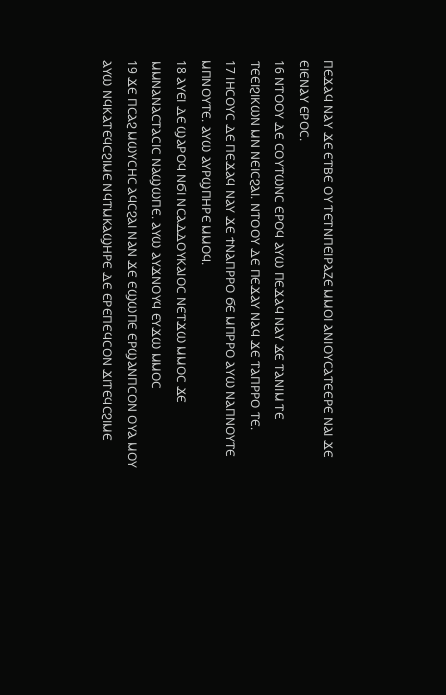ⲠⲈϪⲀϤ ⲚⲀⲨ ϪⲈ ⲈⲦⲂⲈ ⲞⲨ ⲦⲈⲦⲚⲠⲈⲒⲢⲀⲌⲈ ⲘⲘⲞⲒ ⲀⲚⲒⲞⲨⲤⲀⲦⲈⲈⲢⲈ ⲚⲀⲒ ϪⲈ ⲈⲒⲈⲚⲀⲨ ⲈⲢⲞⲤ.
16 ⲚⲦⲞⲞⲨ ⲆⲈ ⲤⲞⲨⲦⲰⲚⲤ ⲈⲢⲞϤ ⲀⲨⲰ ⲠⲈϪⲀϤ ⲚⲀⲨ ϪⲈ ⲦⲀⲚⲒⲘ ⲦⲈ ⲦⲈⲈⲒϨⲒⲔⲰⲚ ⲘⲚ ⲚⲈⲒⲤϨⲀⲒ. ⲚⲦⲞⲞⲨ ⲆⲈ ⲠⲈϪⲀⲨ ⲚⲀϤ ϪⲈ ⲦⲀⲠⲢⲢⲞ ⲦⲈ.
17 ⲒⲎⲤⲞⲨⲤ ⲆⲈ ⲠⲈϪⲀϤ ⲚⲀⲨ ϪⲈ ϮⲚⲀⲠⲢⲢⲞ ϬⲈ ⲘⲠⲢⲢⲞ ⲀⲨⲰ ⲚⲀⲠⲚⲞⲨⲦⲈ ⲘⲠⲚⲞⲨⲦⲈ. ⲀⲨⲰ ⲀⲨⲢϢⲠⲎⲢⲈ ⲘⲘⲞϤ.
18 ⲀⲨⲈⲒ ⲆⲈ ϢⲀⲢⲞϤ ⲚϬⲒ ⲚⲤⲀⲆⲆⲞⲨⲔⲀⲒⲞⲤ ⲚⲈⲦϪⲰ ⲘⲘⲞⲤ ϪⲈ ⲘⲘⲚⲀⲚⲀⲤⲦⲀⲤⲒⲤ ⲚⲀϢⲰⲠⲈ. ⲀⲨⲰ ⲀⲨϪⲚⲞⲨϤ ⲈⲨϪⲰ ⲘⲘⲞⲤ
19 ϪⲈ ⲠⲤⲀϨ ⲘⲰⲨⲤⲎⲤ ⲀϤⲤϨⲀⲒ ⲚⲀⲚ ϪⲈ ⲈϢⲰⲠⲈ ⲈⲢϢⲀⲚⲠⲤⲞⲚ ⲞⲨⲀ ⲘⲞⲨ ⲀⲨⲰ ⲚϤⲔⲀⲦⲈϤⲤϨⲒⲘⲈ ⲚϤⲦⲘⲔⲀϢⲎⲢⲈ ⲆⲈ ⲈⲢⲈⲠⲈϤⲤⲞⲚ ϪⲒⲦⲈϤⲤϨⲒⲘⲈ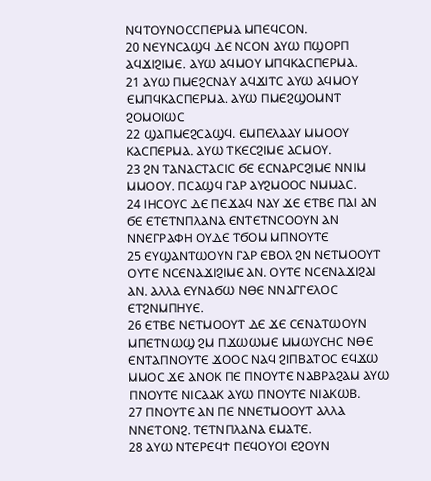ⲚϤⲦⲞⲨⲚⲞⲤⲤⲠⲈⲢⲘⲀ ⲘⲠⲈϤⲤⲞⲚ.
20 ⲚⲈⲨⲚⲤⲀϢϤ ⲆⲈ ⲚⲤⲞⲚ ⲀⲨⲰ ⲠϢⲞⲢⲠ ⲀϤϪⲒϨⲒⲘⲈ. ⲀⲨⲰ ⲀϤⲘⲞⲨ ⲘⲠϤⲔⲀⲤⲠⲈⲢⲘⲀ.
21 ⲀⲨⲰ ⲠⲘⲈϨⲤⲚⲀⲨ ⲀϤϪⲒⲦⲤ ⲀⲨⲰ ⲀϤⲘⲞⲨ ⲈⲘⲠϤⲔⲀⲤⲠⲈⲢⲘⲀ. ⲀⲨⲰ ⲠⲘⲈϨϢⲞⲘⲚⲦ ϨⲞⲘⲞⲒⲰⲤ
22 ϢⲀⲠⲘⲈϨⲤⲀϢϤ. ⲈⲘⲠⲈⲖⲀⲀⲨ ⲘⲘⲞⲞⲨ ⲔⲀⲤⲠⲈⲢⲘⲀ. ⲀⲨⲰ ⲦⲔⲈⲤϨⲒⲘⲈ ⲀⲤⲘⲞⲨ.
23 ϨⲚ ⲦⲀⲚⲀⲤⲦⲀⲤⲒⲤ ϬⲈ ⲈⲤⲚⲀⲢⲤϨⲒⲘⲈ ⲚⲚⲒⲘ ⲘⲘⲞⲞⲨ. ⲠⲤⲀϢϤ ⲄⲀⲢ ⲀⲨϨⲘⲞⲞⲤ ⲚⲘⲘⲀⲤ.
24 ⲒⲎⲤⲞⲨⲤ ⲆⲈ ⲠⲈϪⲀϤ ⲚⲀⲨ ϪⲈ ⲈⲦⲂⲈ ⲠⲀⲒ ⲀⲚ ϬⲈ ⲈⲦⲈⲦⲚⲠⲖⲀⲚⲀ ⲈⲚⲦⲈⲦⲚⲤⲞⲞⲨⲚ ⲀⲚ ⲚⲚⲈⲄⲢⲀⲪⲎ ⲞⲨⲆⲈ ⲦϬⲞⲘ ⲘⲠⲚⲞⲨⲦⲈ
25 ⲈⲨϢⲀⲚⲦⲰⲞⲨⲚ ⲄⲀⲢ ⲈⲂⲞⲖ ϨⲚ ⲚⲈⲦⲘⲞⲞⲨⲦ ⲞⲨⲦⲈ ⲚⲤⲈⲚⲀϪⲒϨⲒⲘⲈ ⲀⲚ. ⲞⲨⲦⲈ ⲚⲤⲈⲚⲀϪⲒϨⲀⲒ ⲀⲚ. ⲀⲖⲖⲀ ⲈⲨⲚⲀϬⲰ ⲚⲐⲈ ⲚⲚⲀⲄⲄⲈⲖⲞⲤ ⲈⲦϨⲚⲘⲠⲎⲨⲈ.
26 ⲈⲦⲂⲈ ⲚⲈⲦⲘⲞⲞⲨⲦ ⲆⲈ ϪⲈ ⲤⲈⲚⲀⲦⲰⲞⲨⲚ ⲘⲠⲈⲦⲚⲰϢ ϨⲘ ⲠϪⲰⲰⲘⲈ ⲘⲘⲰⲨⲤⲎⲤ ⲚⲐⲈ ⲈⲚⲦⲀⲠⲚⲞⲨⲦⲈ ϪⲞⲞⲤ ⲚⲀϤ ϨⲒⲠⲂⲀⲦⲞⲤ ⲈϤϪⲰ ⲘⲘⲞⲤ ϪⲈ ⲀⲚⲞⲔ ⲠⲈ ⲠⲚⲞⲨⲦⲈ ⲚⲀⲂⲢⲀϨⲀⲘ ⲀⲨⲰ ⲠⲚⲞⲨⲦⲈ ⲚⲒⲤⲀⲀⲔ ⲀⲨⲰ ⲠⲚⲞⲨⲦⲈ ⲚⲒⲀⲔⲰⲂ.
27 ⲠⲚⲞⲨⲦⲈ ⲀⲚ ⲠⲈ ⲚⲚⲈⲦⲘⲞⲞⲨⲦ ⲀⲖⲖⲀ ⲚⲚⲈⲦⲞⲚϨ. ⲦⲈⲦⲚⲠⲖⲀⲚⲀ ⲈⲘⲀⲦⲈ.
28 ⲀⲨⲰ ⲚⲦⲈⲢⲈϤϮ ⲠⲈϤⲞⲨⲞⲒ ⲈϨⲞⲨⲚ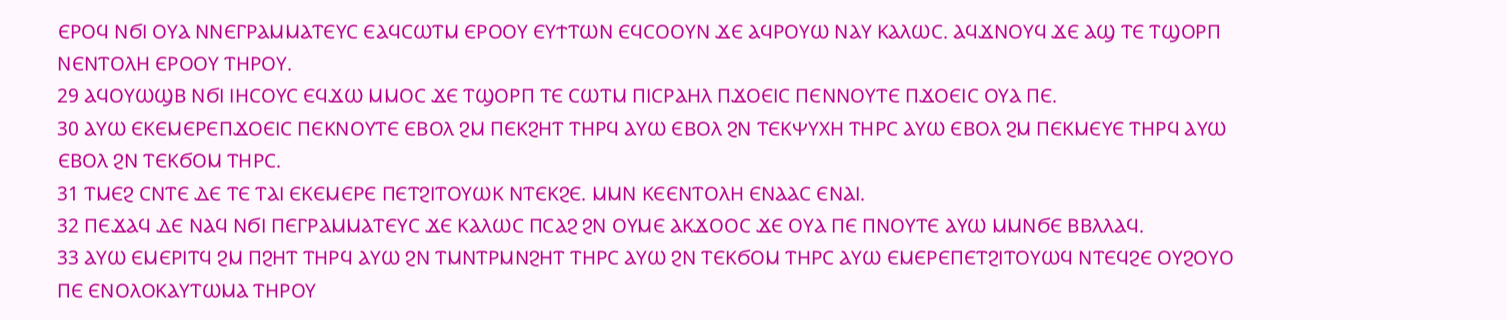ⲈⲢⲞϤ ⲚϬⲒ ⲞⲨⲀ ⲚⲚⲈⲄⲢⲀⲘⲘⲀⲦⲈⲨⲤ ⲈⲀϤⲤⲰⲦⲘ ⲈⲢⲞⲞⲨ ⲈⲨϮⲦⲰⲚ ⲈϤⲤⲞⲞⲨⲚ ϪⲈ ⲀϤⲢⲞⲨⲰ ⲚⲀⲨ ⲔⲀⲖⲰⲤ. ⲀϤϪⲚⲞⲨϤ ϪⲈ ⲀϢ ⲦⲈ ⲦϢⲞⲢⲠ ⲚⲈⲚⲦⲞⲖⲎ ⲈⲢⲞⲞⲨ ⲦⲎⲢⲞⲨ.
29 ⲀϤⲞⲨⲰϢⲂ ⲚϬⲒ ⲒⲎⲤⲞⲨⲤ ⲈϤϪⲰ ⲘⲘⲞⲤ ϪⲈ ⲦϢⲞⲢⲠ ⲦⲈ ⲤⲰⲦⲘ ⲠⲒⲤⲢⲀⲎⲖ ⲠϪⲞⲈⲒⲤ ⲠⲈⲚⲚⲞⲨⲦⲈ ⲠϪⲞⲈⲒⲤ ⲞⲨⲀ ⲠⲈ.
30 ⲀⲨⲰ ⲈⲔⲈⲘⲈⲢⲈⲠϪⲞⲈⲒⲤ ⲠⲈⲔⲚⲞⲨⲦⲈ ⲈⲂⲞⲖ ϨⲘ ⲠⲈⲔϨⲎⲦ ⲦⲎⲢϤ ⲀⲨⲰ ⲈⲂⲞⲖ ϨⲚ ⲦⲈⲔⲮⲨⲬⲎ ⲦⲎⲢⲤ ⲀⲨⲰ ⲈⲂⲞⲖ ϨⲘ ⲠⲈⲔⲘⲈⲨⲈ ⲦⲎⲢϤ ⲀⲨⲰ ⲈⲂⲞⲖ ϨⲚ ⲦⲈⲔϬⲞⲘ ⲦⲎⲢⲤ.
31 ⲦⲘⲈϨ ⲤⲚⲦⲈ ⲆⲈ ⲦⲈ ⲦⲀⲒ ⲈⲔⲈⲘⲈⲢⲈ ⲠⲈⲦϨⲒⲦⲞⲨⲰⲔ ⲚⲦⲈⲔϨⲈ. ⲘⲘⲚ ⲔⲈⲈⲚⲦⲞⲖⲎ ⲈⲚⲀⲀⲤ ⲈⲚⲀⲒ.
32 ⲠⲈϪⲀϤ ⲆⲈ ⲚⲀϤ ⲚϬⲒ ⲠⲈⲄⲢⲀⲘⲘⲀⲦⲈⲨⲤ ϪⲈ ⲔⲀⲖⲰⲤ ⲠⲤⲀϨ ϨⲚ ⲞⲨⲘⲈ ⲀⲔϪⲞⲞⲤ ϪⲈ ⲞⲨⲀ ⲠⲈ ⲠⲚⲞⲨⲦⲈ ⲀⲨⲰ ⲘⲘⲚϬⲈ ⲂⲂⲖⲖⲀϤ.
33 ⲀⲨⲰ ⲈⲘⲈⲢⲒⲦϤ ϨⲘ ⲠϨⲎⲦ ⲦⲎⲢϤ ⲀⲨⲰ ϨⲚ ⲦⲘⲚⲦⲢⲘⲚϨⲎⲦ ⲦⲎⲢⲤ ⲀⲨⲰ ϨⲚ ⲦⲈⲔϬⲞⲘ ⲦⲎⲢⲤ ⲀⲨⲰ ⲈⲘⲈⲢⲈⲠⲈⲦϨⲒⲦⲞⲨⲰϤ ⲚⲦⲈϤϨⲈ ⲞⲨϨⲞⲨⲞ ⲠⲈ ⲈⲚⲞⲖⲞⲔⲀⲨⲦⲰⲘⲀ ⲦⲎⲢⲞⲨ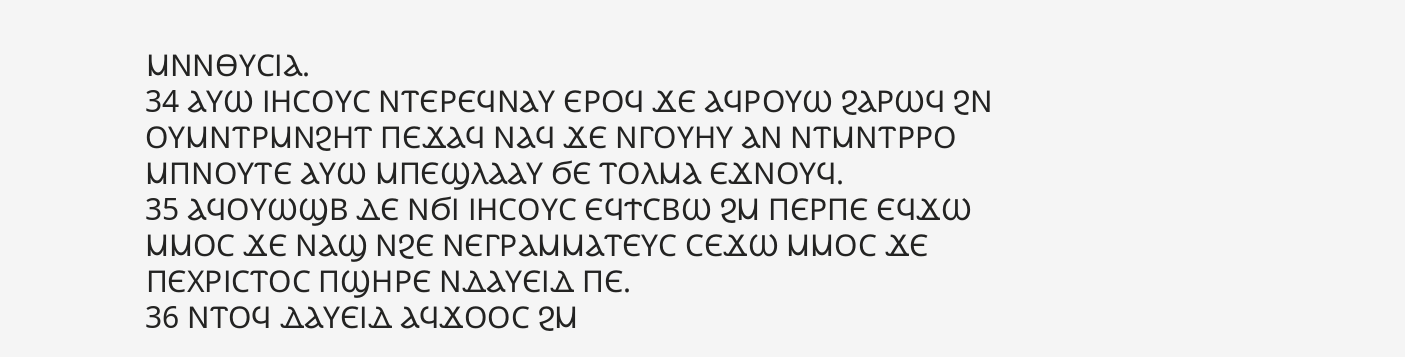ⲘⲚⲚⲐⲨⲤⲒⲀ.
34 ⲀⲨⲰ ⲒⲎⲤⲞⲨⲤ ⲚⲦⲈⲢⲈϤⲚⲀⲨ ⲈⲢⲞϤ ϪⲈ ⲀϤⲢⲞⲨⲰ ϨⲀⲢⲰϤ ϨⲚ ⲞⲨⲘⲚⲦⲢⲘⲚϨⲎⲦ ⲠⲈϪⲀϤ ⲚⲀϤ ϪⲈ ⲚⲄⲞⲨⲎⲨ ⲀⲚ ⲚⲦⲘⲚⲦⲢⲢⲞ ⲘⲠⲚⲞⲨⲦⲈ ⲀⲨⲰ ⲘⲠⲈϢⲖⲀⲀⲨ ϬⲈ ⲦⲞⲖⲘⲀ ⲈϪⲚⲞⲨϤ.
35 ⲀϤⲞⲨⲰϢⲂ ⲆⲈ ⲚϬⲒ ⲒⲎⲤⲞⲨⲤ ⲈϤϮⲤⲂⲰ ϨⲘ ⲠⲈⲢⲠⲈ ⲈϤϪⲰ ⲘⲘⲞⲤ ϪⲈ ⲚⲀϢ ⲚϨⲈ ⲚⲈⲄⲢⲀⲘⲘⲀⲦⲈⲨⲤ ⲤⲈϪⲰ ⲘⲘⲞⲤ ϪⲈ ⲠⲈⲬⲢⲒⲤⲦⲞⲤ ⲠϢⲎⲢⲈ ⲚⲆⲀⲨⲈⲒⲆ ⲠⲈ.
36 ⲚⲦⲞϤ ⲆⲀⲨⲈⲒⲆ ⲀϤϪⲞⲞⲤ ϨⲘ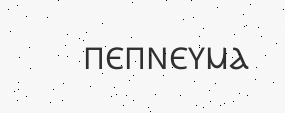ⲠⲈⲠⲚⲈⲨⲘⲀ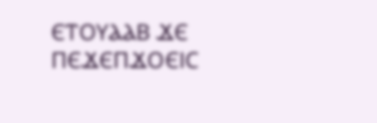ⲈⲦⲞⲨⲀⲀⲂ ϪⲈ ⲠⲈϪⲈⲠϪⲞⲈⲒⲤ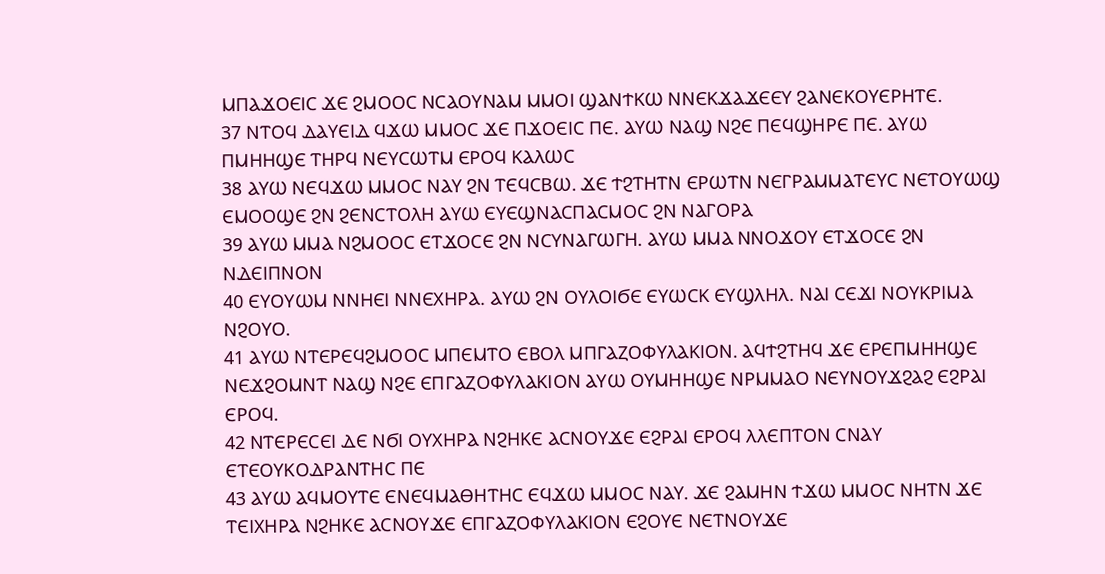ⲘⲠⲀϪⲞⲈⲒⲤ ϪⲈ ϨⲘⲞⲞⲤ ⲚⲤⲀⲞⲨⲚⲀⲘ ⲘⲘⲞⲒ ϢⲀⲚϮⲔⲰ ⲚⲚⲈⲔϪⲀϪⲈⲈⲨ ϨⲀⲚⲈⲔⲞⲨⲈⲢⲎⲦⲈ.
37 ⲚⲦⲞϤ ⲆⲀⲨⲈⲒⲆ ϤϪⲰ ⲘⲘⲞⲤ ϪⲈ ⲠϪⲞⲈⲒⲤ ⲠⲈ. ⲀⲨⲰ ⲚⲀϢ ⲚϨⲈ ⲠⲈϤϢⲎⲢⲈ ⲠⲈ. ⲀⲨⲰ ⲠⲘⲎⲎϢⲈ ⲦⲎⲢϤ ⲚⲈⲨⲤⲰⲦⲘ ⲈⲢⲞϤ ⲔⲀⲖⲰⲤ
38 ⲀⲨⲰ ⲚⲈϤϪⲰ ⲘⲘⲞⲤ ⲚⲀⲨ ϨⲚ ⲦⲈϤⲤⲂⲰ. ϪⲈ ϮϨⲦⲎⲦⲚ ⲈⲢⲰⲦⲚ ⲚⲈⲄⲢⲀⲘⲘⲀⲦⲈⲨⲤ ⲚⲈⲦⲞⲨⲰϢ ⲈⲘⲞⲞϢⲈ ϨⲚ ϨⲈⲚⲤⲦⲞⲖⲎ ⲀⲨⲰ ⲈⲨⲈϢⲚⲀⲤⲠⲀⲤⲘⲞⲤ ϨⲚ ⲚⲀⲄⲞⲢⲀ
39 ⲀⲨⲰ ⲘⲘⲀ ⲚϨⲘⲞⲞⲤ ⲈⲦϪⲞⲤⲈ ϨⲚ ⲚⲤⲨⲚⲀⲄⲰⲄⲎ. ⲀⲨⲰ ⲘⲘⲀ ⲚⲚⲞϪⲞⲨ ⲈⲦϪⲞⲤⲈ ϨⲚ ⲚⲆⲈⲒⲠⲚⲞⲚ
40 ⲈⲨⲞⲨⲰⲘ ⲚⲚⲎⲈⲒ ⲚⲚⲈⲬⲎⲢⲀ. ⲀⲨⲰ ϨⲚ ⲞⲨⲖⲞⲒϬⲈ ⲈⲨⲰⲤⲔ ⲈⲨϢⲖⲎⲖ. ⲚⲀⲒ ⲤⲈϪⲒ ⲚⲞⲨⲔⲢⲒⲘⲀ ⲚϨⲞⲨⲞ.
41 ⲀⲨⲰ ⲚⲦⲈⲢⲈϤϨⲘⲞⲞⲤ ⲘⲠⲈⲘⲦⲞ ⲈⲂⲞⲖ ⲘⲠⲄⲀⲌⲞⲪⲨⲖⲀⲔⲒⲞⲚ. ⲀϤϮϨⲦⲎϤ ϪⲈ ⲈⲢⲈⲠⲘⲎⲎϢⲈ ⲚⲈϪϨⲞⲘⲚⲦ ⲚⲀϢ ⲚϨⲈ ⲈⲠⲄⲀⲌⲞⲪⲨⲖⲀⲔⲒⲞⲚ ⲀⲨⲰ ⲞⲨⲘⲎⲎϢⲈ ⲚⲢⲘⲘⲀⲞ ⲚⲈⲨⲚⲞⲨϪϨⲀϨ ⲈϨⲢⲀⲒ ⲈⲢⲞϤ.
42 ⲚⲦⲈⲢⲈⲤⲈⲒ ⲆⲈ ⲚϬⲒ ⲞⲨⲬⲎⲢⲀ ⲚϨⲎⲔⲈ ⲀⲤⲚⲞⲨϪⲈ ⲈϨⲢⲀⲒ ⲈⲢⲞϤ ⲖⲖⲈⲠⲦⲞⲚ ⲤⲚⲀⲨ ⲈⲦⲈⲞⲨⲔⲞⲆⲢⲀⲚⲦⲎⲤ ⲠⲈ
43 ⲀⲨⲰ ⲀϤⲘⲞⲨⲦⲈ ⲈⲚⲈϤⲘⲀⲐⲎⲦⲎⲤ ⲈϤϪⲰ ⲘⲘⲞⲤ ⲚⲀⲨ. ϪⲈ ϨⲀⲘⲎⲚ ϮϪⲰ ⲘⲘⲞⲤ ⲚⲎⲦⲚ ϪⲈ ⲦⲈⲒⲬⲎⲢⲀ ⲚϨⲎⲔⲈ ⲀⲤⲚⲞⲨϪⲈ ⲈⲠⲄⲀⲌⲞⲪⲨⲖⲀⲔⲒⲞⲚ ⲈϨⲞⲨⲈ ⲚⲈⲦⲚⲞⲨϪⲈ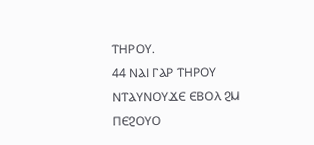ⲦⲎⲢⲞⲨ.
44 ⲚⲀⲒ ⲄⲀⲢ ⲦⲎⲢⲞⲨ ⲚⲦⲀⲨⲚⲞⲨϪⲈ ⲈⲂⲞⲖ ϨⲘ ⲠⲈϨⲞⲨⲞ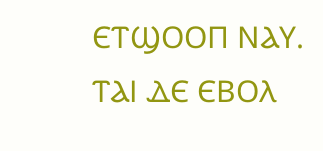ⲈⲦϢⲞⲞⲠ ⲚⲀⲨ. ⲦⲀⲒ ⲆⲈ ⲈⲂⲞⲖ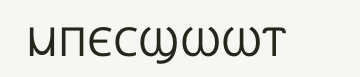ⲘⲠⲈⲤϢⲰⲰⲦ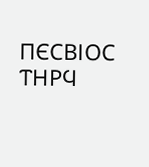ⲠⲈⲤⲂⲒⲞⲤ ⲦⲎⲢϤ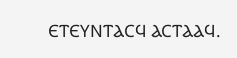ⲈⲦⲈⲨⲚⲦⲀⲤϤ ⲀⲤⲦⲀⲀϤ.